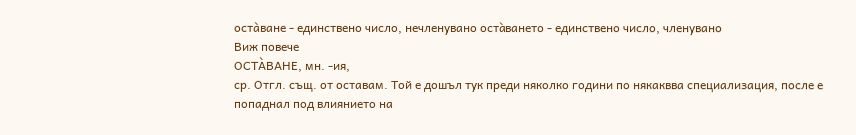оста̀ване - единствено число, нечленувано оста̀ването - единствено число, членувано
Виж повече
ОСТА̀ВАНЕ, мн. -ия,
ср. Отгл. същ. от оставам. Той е дошъл тук преди няколко години по някаквва специализация, после е попаднал под влиянието на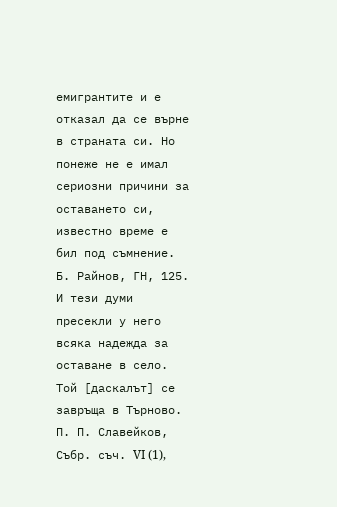емигрантите и е отказал да се върне в страната си. Но понеже не е имал сериозни причини за оставането си, известно време е бил под съмнение. Б. Райнов, ГН, 125. И тези думи пресекли у него всяка надежда за оставане в село. Той [даскалът] се завръща в Търново. П. П. Славейков, Събр. съч. VI (1),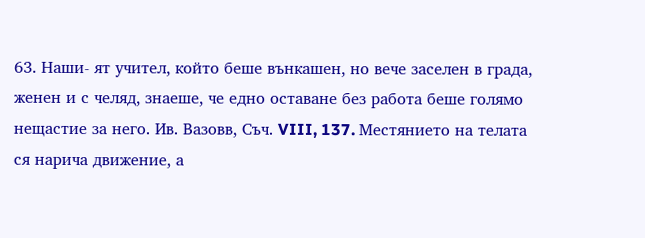63. Наши- ят учител, който беше вънкашен, но вече заселен в града, женен и с челяд, знаеше, че едно оставане без работа беше голямо нещастие за него. Ив. Вазовв, Съч. VIII, 137. Местянието на телата ся нарича движение, а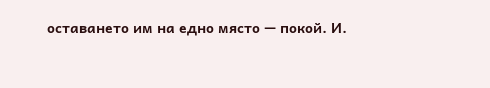оставането им на едно място — покой. И.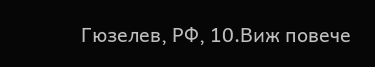Гюзелев, РФ, 10.Виж повече